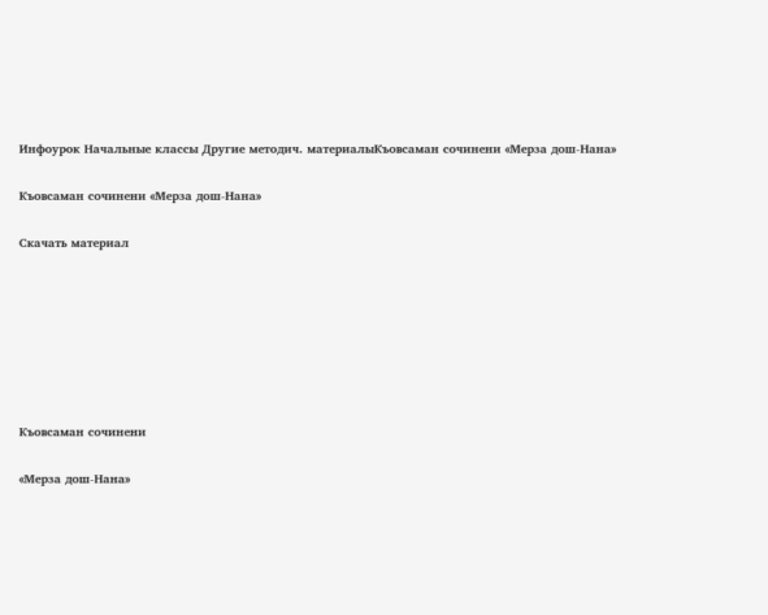Инфоурок Начальные классы Другие методич. материалыКъовсаман сочинени «Мерза дош-Нана»

Къовсаман сочинени «Мерза дош-Нана»

Скачать материал







Къовсаман сочинени

«Мерза дош-Нана»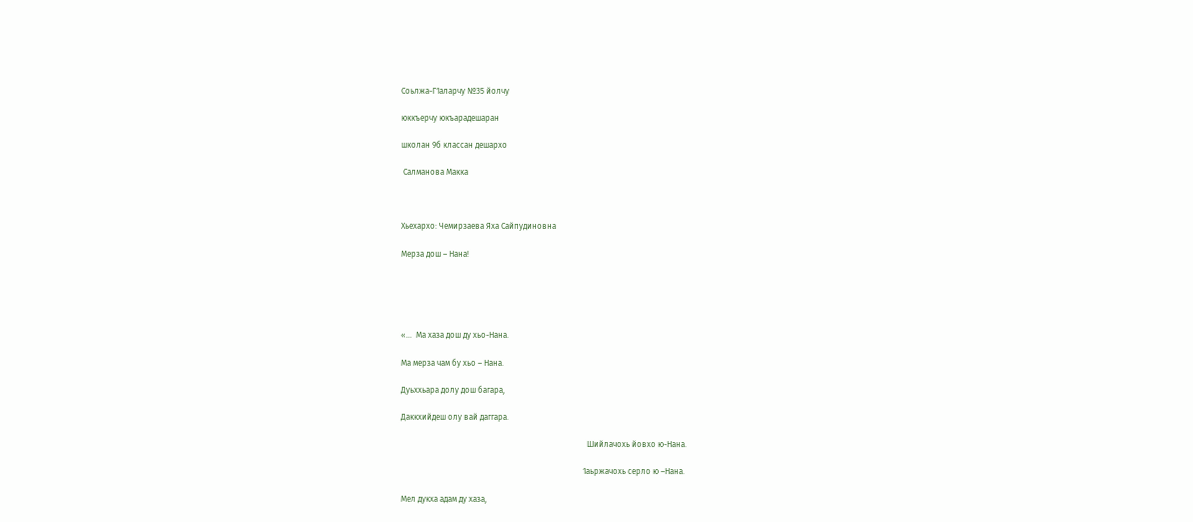Соьлжа-Г1аларчу №35 йолчу

юккъерчу юкъарадешаран

школан 9б классан дешархо

 Салманова Макка



Хьехархо: Чемирзаева Яха Сайпудиновна

Мерза дош – Нана!





«…  Ма хаза дош ду хьо-Нана.

Ма мерза чам бу хьо – Нана.

Дуьххьара долу дош багара,

Даккхийдеш олу вай даггара.

                                                                                             Шийлачохь йовхо ю-Нана.

                                                                                           1аьржачохь серло ю –Нана.

Мел дукха адам ду хаза,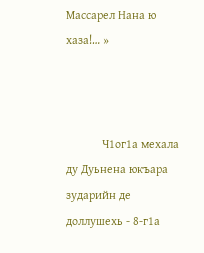Массарел Нана ю хаза!… »



            Ч1ог1а мехала ду Дуьнена юкъара зударийн де доллушехь - 8-г1а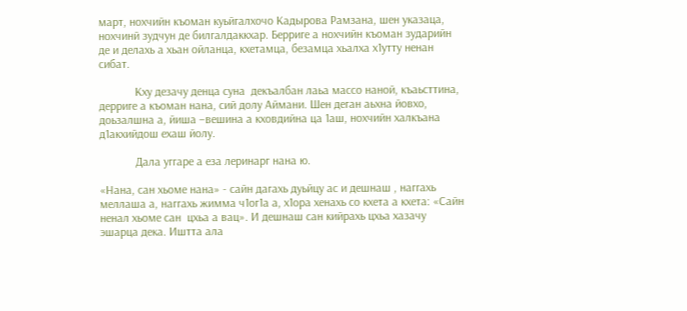март, нохчийн къоман куьйгалхочо Кадырова Рамзана, шен указаца, нохчинй зудчун де билгалдаккхар. Берриге а нохчийн къоман зударийн де и делахь а хьан ойланца, кхетамца, безамца хьалха х1утту ненан сибат.

            Кху дезачу денца суна  декъалбан лаьа массо наной, къаьсттина, дерриге а къоман нана, сий долу Аймани. Шен деган аьхна йовхо, доьзалшна а, йиша –вешина а кховдийна ца 1аш, нохчийн халкъана д1акхийдош ехаш йолу.

            Дала уггаре а еза леринарг нана ю.

«Нана, сан хьоме нана» - сайн дагахь дуьйцу ас и дешнаш , наггахь меллаша а, наггахь жимма ч1ог1а а, х1ора хенахь со кхета а кхета: «Сайн ненал хьоме сан  цхьа а вац». И дешнаш сан кийрахь цхьа хазачу эшарца дека. Иштта ала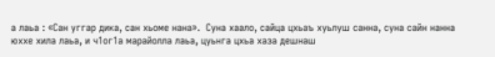а лаьа : «Сан уггар дика, сан хьоме нана».  Суна хаало, сайца цхьаъ хуьлуш санна, суна сайн нанна юххе хила лаьа, и ч1ог1а марайолла лаьа, цуьнга цхьа хаза дешнаш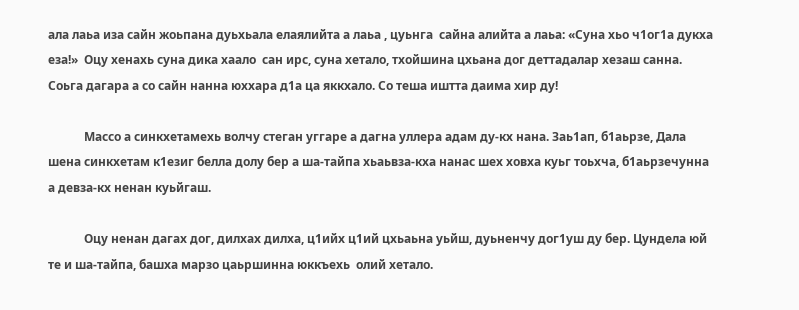ала лаьа иза сайн жоьпана дуьхьала елаялийта а лаьа , цуьнга  сайна алийта а лаьа: «Суна хьо ч1ог1а дукха еза!»  Оцу хенахь суна дика хаало  сан ирс, суна хетало, тхойшина цхьана дог деттадалар хезаш санна. Соьга дагара а со сайн нанна юххара д1а ца яккхало. Со теша иштта даима хир ду!

            Массо а синкхетамехь волчу стеган уггаре а дагна уллера адам ду-кх нана. Заь1ап, б1аьрзе, Дала шена синкхетам к1езиг белла долу бер а ша-тайпа хьаьвза-кха нанас шех ховха куьг тоьхча, б1аьрзечунна а девза-кх ненан куьйгаш.

            Оцу ненан дагах дог, дилхах дилха, ц1ийх ц1ий цхьаьна уьйш, дуьненчу дог1уш ду бер. Цундела юй те и ша-тайпа, башха марзо цаьршинна юккъехь  олий хетало.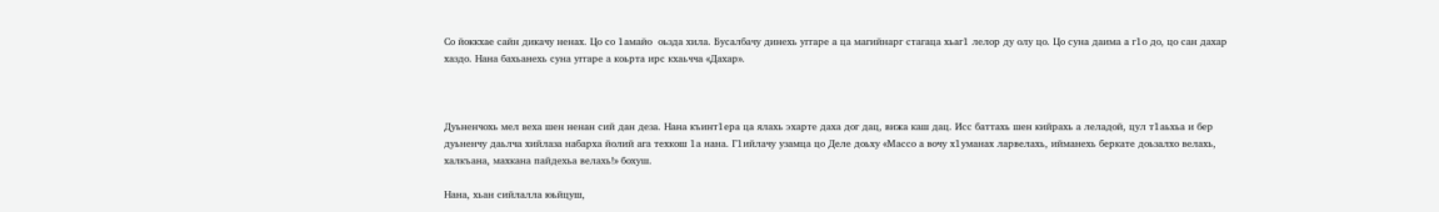Со йоккхае сайн дикачу ненах. Цо со 1амайо  оьзда хила. Бусалбачу динехь уггаре а ца магийнарг стагаца хьаг1 лелор ду олу цо. Цо суна даима а г1о до, цо сан дахар хаздо. Нана бахьанехь суна уггаре а коьрта ирс кхаьчча «Дахар».



Дуьненчохь мел веха шен ненан сий дан деза. Нана къинт1ера ца ялахь эхарте даха дог дац, вижа каш дац. Исс баттахь шен кийрахь а леладой, цул т1аьхьа и бер дуьненчу даьлча хийлаза набарха йолий ага техкош 1а нана. Г1ийлачу узамца цо Деле доьху «Массо а вочу х1уманах ларвелахь, ийманехь беркате доьзалхо велахь, халкъана, махкана пайдехьа велахь!» бохуш.

Нана, хьан сийлалла юьйцуш,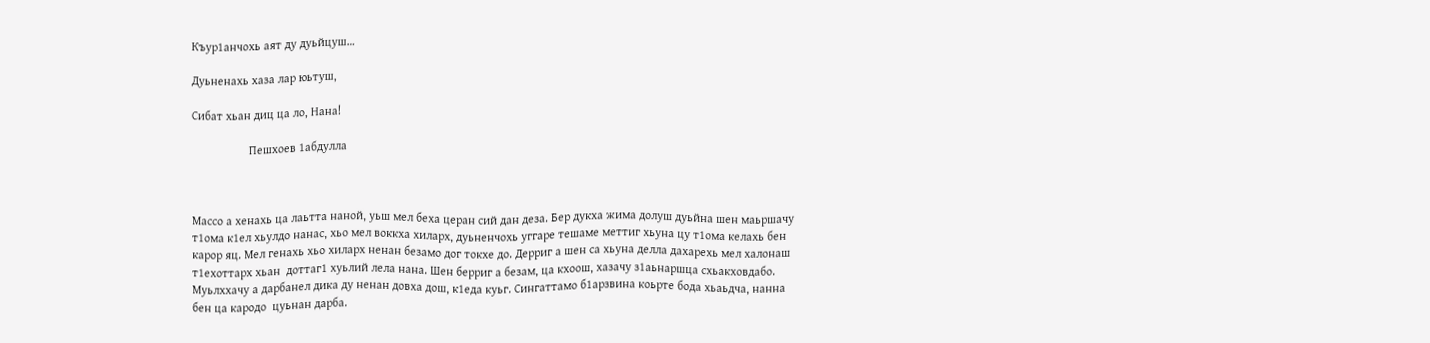Къур1анчохь аят ду дуьйцуш…

Дуьненахь хаза лар юьтуш,

Сибат хьан диц ца ло, Нана!

                   Пешхоев 1абдулла



Массо а хенахь ца лаьтта наной, уьш мел беха церан сий дан деза. Бер дукха жима долуш дуьйна шен маьршачу т1ома к1ел хьулдо нанас, хьо мел воккха хиларх, дуьненчохь уггаре тешаме меттиг хьуна цу т1ома келахь бен карор яц. Мел генахь хьо хиларх ненан безамо дог токхе до. Дерриг а шен са хьуна делла дахарехь мел халонаш т1ехоттарх хьан  доттаг1 хуьлий лела нана. Шен берриг а безам, ца кхоош, хазачу з1аьнаршца схьакховдабо.  Муьлххачу а дарбанел дика ду ненан довха дош, к1еда куьг. Сингаттамо б1арзвина коьрте бода хьаьдча, нанна бен ца кародо  цуьнан дарба.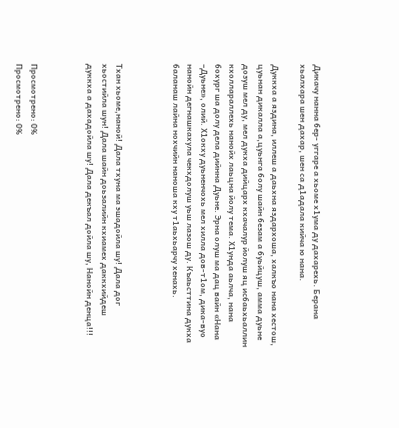Дикачу нанна бер- уггаре а хьоме х1ума ду дахарехь. Берана хьалхара шен дахар, шен са д1адала кийча ю нана.

Дуккха а яздина, иллеш а даьхна яздархоша, халкъо нана хестош, цуьнан дикалла а,цуьнга болу шайн безам а буьйцуш, амма дуьне дозуш мел ду, мел дукха дийцарх кхачалур йолуш яц исбаьхьаллин кхоллараллехь нанойх лаьцна йолу тема. Х1унда аьлча, нана бохург ша долу дела дийнна Дуьне. Эрна олуш ма дац вайн «Нана –Дуьне», олий. Х1окху дуьненчохь мел хилла дов-т1ом, дика-вуо нанойн дегнашкахула чекхдолуш уьш лазош ду. Къаьсттина дукха баланаш лайна нохчийн наноша кху т1аьхьарчу хенахь.



Тхан хьоме,наной! Дала тхуна ма эшадойла шу! Дала дог хьостийла шун! Дала шайн доьзалийн кхиамех даккхийдеш дуккха а дахадойла шу! Дала декъал дойла шу, Нанойн денца!!!



Просмотрено: 0%
Просмотрено: 0%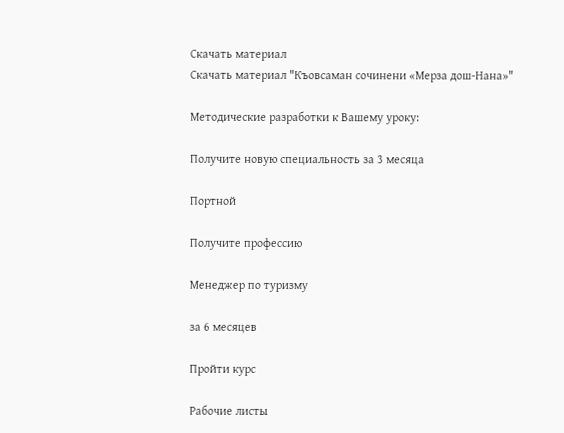Скачать материал
Скачать материал "Къовсаман сочинени «Мерза дош-Нана»"

Методические разработки к Вашему уроку:

Получите новую специальность за 3 месяца

Портной

Получите профессию

Менеджер по туризму

за 6 месяцев

Пройти курс

Рабочие листы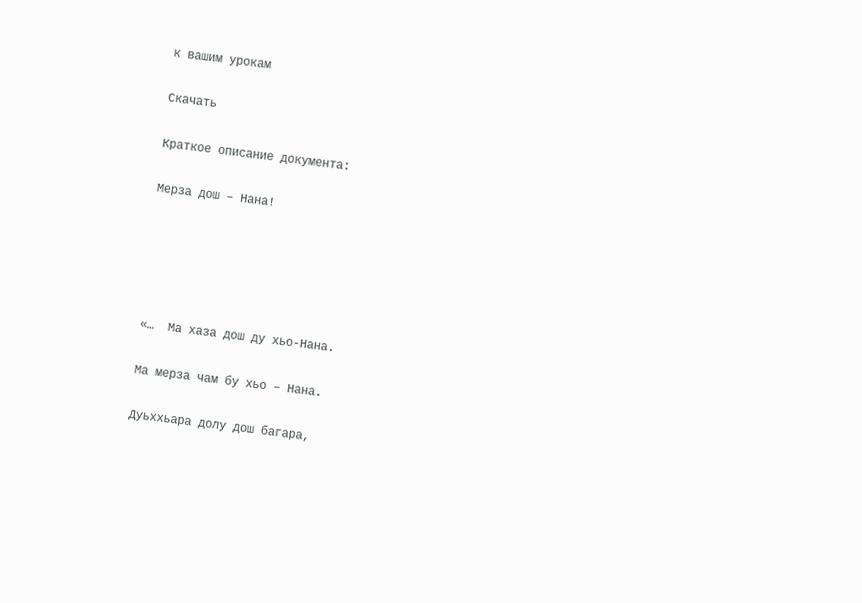к вашим урокам

Скачать

Краткое описание документа:

Мерза дош – Нана!





«…  Ма хаза дош ду хьо-Нана.

Ма мерза чам бу хьо – Нана.

Дуьххьара долу дош багара,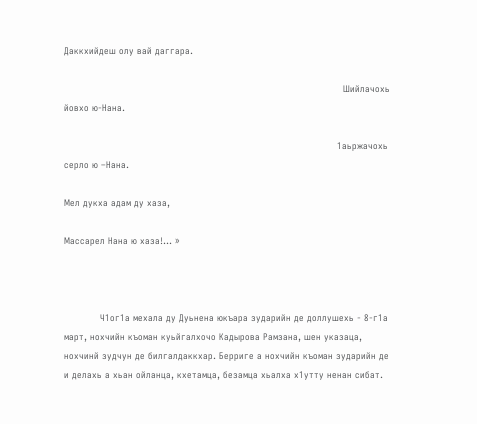Даккхийдеш олу вай даггара.

                                                                                             Шийлачохь йовхо ю-Нана.

                                                                                           1аьржачохь серло ю –Нана.

Мел дукха адам ду хаза,

Массарел Нана ю хаза!… »



            Ч1ог1а мехала ду Дуьнена юкъара зударийн де доллушехь - 8-г1а март, нохчийн къоман куьйгалхочо Кадырова Рамзана, шен указаца, нохчинй зудчун де билгалдаккхар. Берриге а нохчийн къоман зударийн де и делахь а хьан ойланца, кхетамца, безамца хьалха х1утту ненан сибат.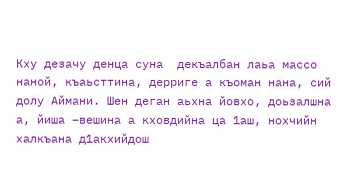Кху дезачу денца суна  декъалбан лаьа массо наной, къаьсттина, дерриге а къоман нана, сий долу Аймани. Шен деган аьхна йовхо, доьзалшна а, йиша –вешина а кховдийна ца 1аш, нохчийн халкъана д1акхийдош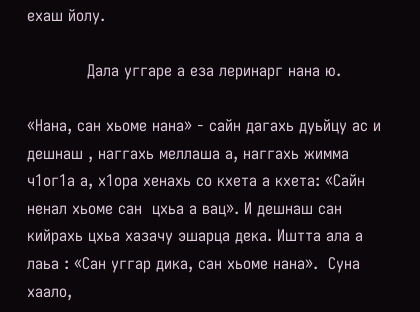ехаш йолу.

            Дала уггаре а еза леринарг нана ю.

«Нана, сан хьоме нана» - сайн дагахь дуьйцу ас и дешнаш , наггахь меллаша а, наггахь жимма ч1ог1а а, х1ора хенахь со кхета а кхета: «Сайн ненал хьоме сан  цхьа а вац». И дешнаш сан кийрахь цхьа хазачу эшарца дека. Иштта ала а лаьа : «Сан уггар дика, сан хьоме нана».  Суна хаало,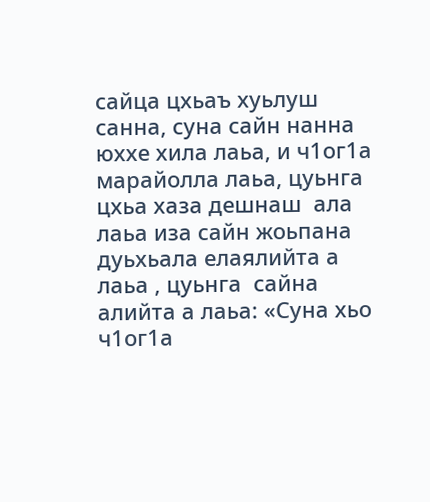сайца цхьаъ хуьлуш санна, суна сайн нанна юххе хила лаьа, и ч1ог1а марайолла лаьа, цуьнга цхьа хаза дешнаш  ала лаьа иза сайн жоьпана дуьхьала елаялийта а лаьа , цуьнга  сайна алийта а лаьа: «Суна хьо ч1ог1а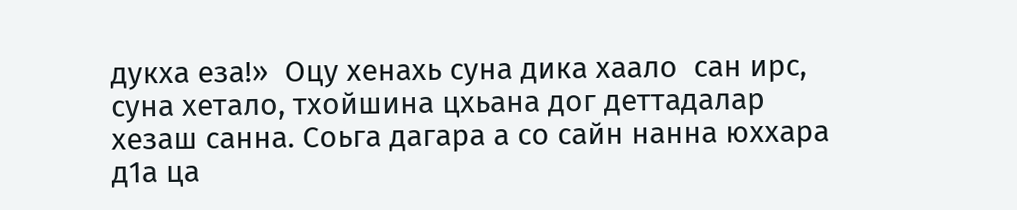дукха еза!»  Оцу хенахь суна дика хаало  сан ирс, суна хетало, тхойшина цхьана дог деттадалар хезаш санна. Соьга дагара а со сайн нанна юххара д1а ца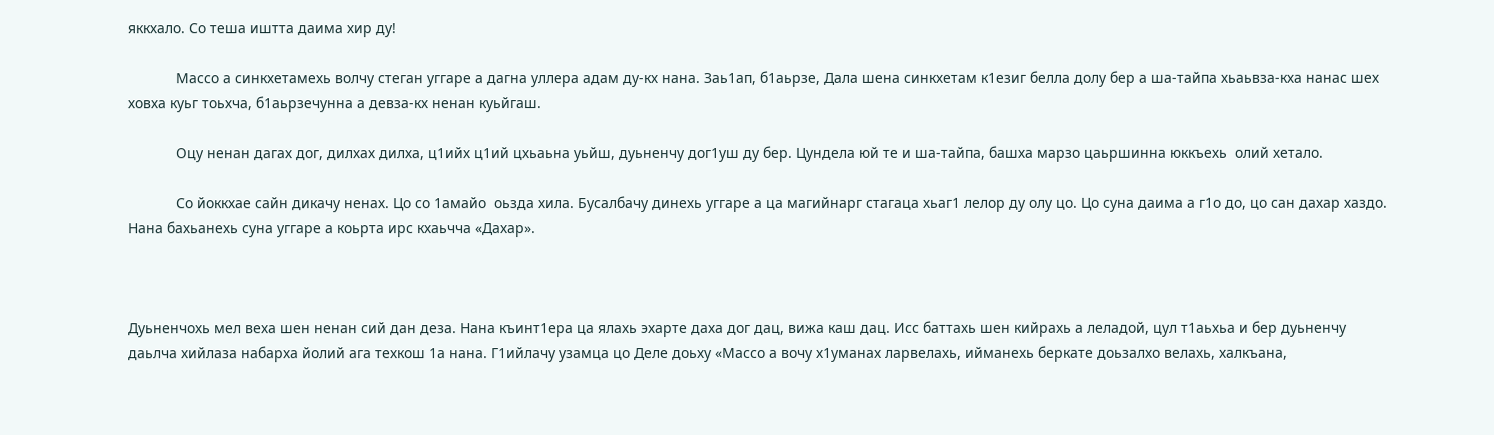яккхало. Со теша иштта даима хир ду!

            Массо а синкхетамехь волчу стеган уггаре а дагна уллера адам ду-кх нана. Заь1ап, б1аьрзе, Дала шена синкхетам к1езиг белла долу бер а ша-тайпа хьаьвза-кха нанас шех ховха куьг тоьхча, б1аьрзечунна а девза-кх ненан куьйгаш.

            Оцу ненан дагах дог, дилхах дилха, ц1ийх ц1ий цхьаьна уьйш, дуьненчу дог1уш ду бер. Цундела юй те и ша-тайпа, башха марзо цаьршинна юккъехь  олий хетало.

            Со йоккхае сайн дикачу ненах. Цо со 1амайо  оьзда хила. Бусалбачу динехь уггаре а ца магийнарг стагаца хьаг1 лелор ду олу цо. Цо суна даима а г1о до, цо сан дахар хаздо. Нана бахьанехь суна уггаре а коьрта ирс кхаьчча «Дахар».



Дуьненчохь мел веха шен ненан сий дан деза. Нана къинт1ера ца ялахь эхарте даха дог дац, вижа каш дац. Исс баттахь шен кийрахь а леладой, цул т1аьхьа и бер дуьненчу даьлча хийлаза набарха йолий ага техкош 1а нана. Г1ийлачу узамца цо Деле доьху «Массо а вочу х1уманах ларвелахь, ийманехь беркате доьзалхо велахь, халкъана,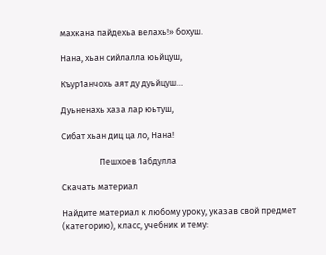махкана пайдехьа велахь!» бохуш.

Нана, хьан сийлалла юьйцуш,

Къур1анчохь аят ду дуьйцуш…

Дуьненахь хаза лар юьтуш,

Сибат хьан диц ца ло, Нана!

                   Пешхоев 1абдулла

Скачать материал

Найдите материал к любому уроку, указав свой предмет (категорию), класс, учебник и тему: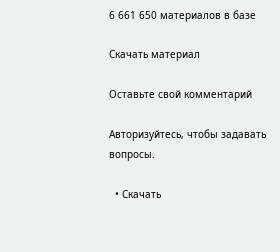6 661 650 материалов в базе

Скачать материал

Оставьте свой комментарий

Авторизуйтесь, чтобы задавать вопросы.

  • Скачать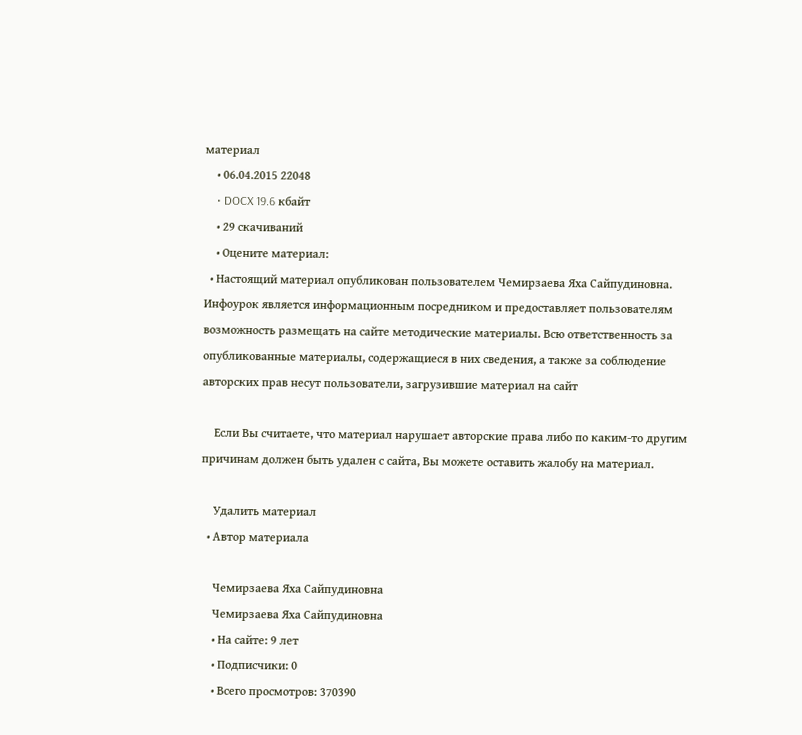материал
    • 06.04.2015 22048
    • DOCX 19.6 кбайт
    • 29 скачиваний
    • Оцените материал:
  • Настоящий материал опубликован пользователем Чемирзаева Яха Сайпудиновна. Инфоурок является информационным посредником и предоставляет пользователям возможность размещать на сайте методические материалы. Всю ответственность за опубликованные материалы, содержащиеся в них сведения, а также за соблюдение авторских прав несут пользователи, загрузившие материал на сайт

    Если Вы считаете, что материал нарушает авторские права либо по каким-то другим причинам должен быть удален с сайта, Вы можете оставить жалобу на материал.

    Удалить материал
  • Автор материала

    Чемирзаева Яха Сайпудиновна
    Чемирзаева Яха Сайпудиновна
    • На сайте: 9 лет
    • Подписчики: 0
    • Всего просмотров: 370390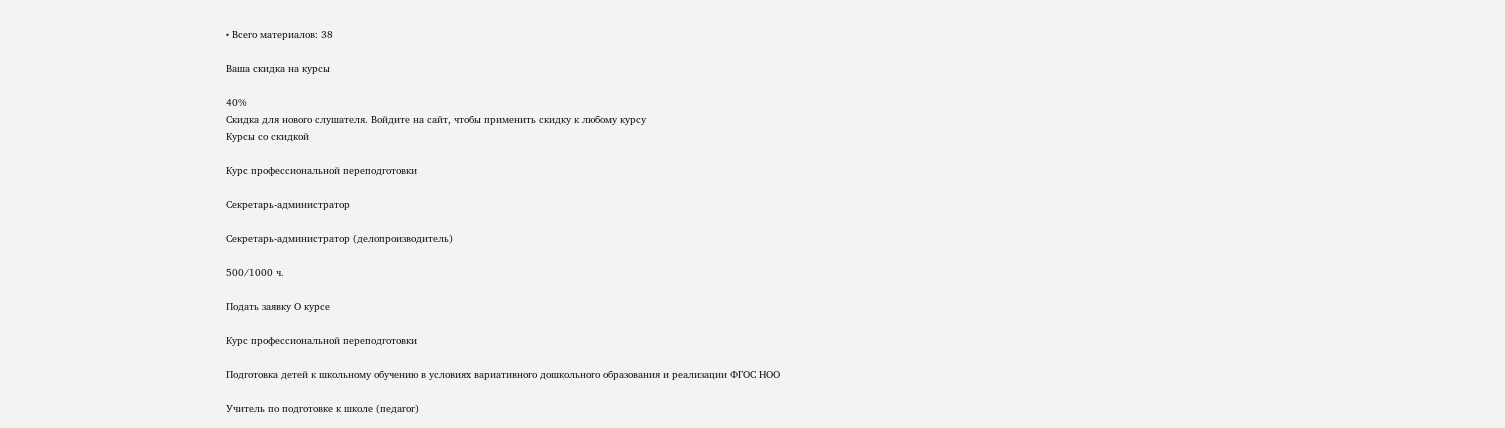• Всего материалов: 38

Ваша скидка на курсы

40%
Скидка для нового слушателя. Войдите на сайт, чтобы применить скидку к любому курсу
Курсы со скидкой

Курс профессиональной переподготовки

Секретарь-администратор

Секретарь-администратор (делопроизводитель)

500/1000 ч.

Подать заявку О курсе

Курс профессиональной переподготовки

Подготовка детей к школьному обучению в условиях вариативного дошкольного образования и реализации ФГОС НОО

Учитель по подготовке к школе (педагог)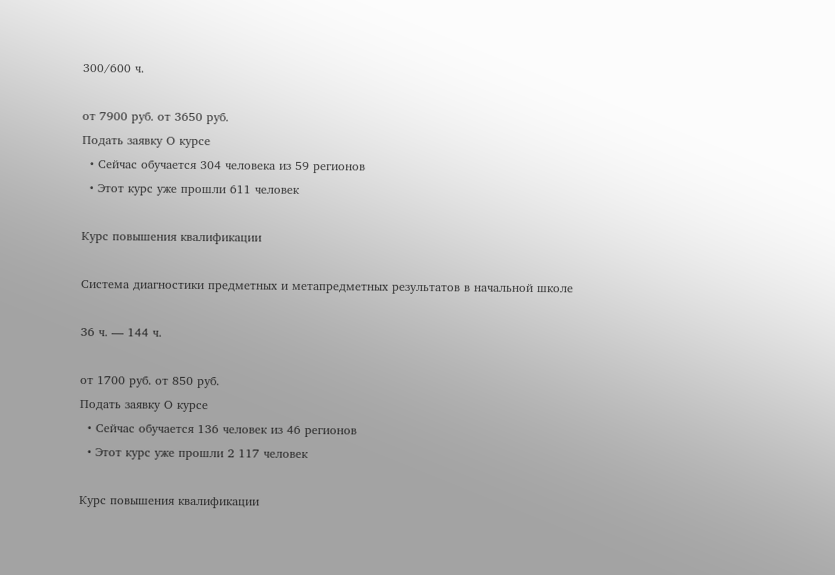300/600 ч.

от 7900 руб. от 3650 руб.
Подать заявку О курсе
  • Сейчас обучается 304 человека из 59 регионов
  • Этот курс уже прошли 611 человек

Курс повышения квалификации

Система диагностики предметных и метапредметных результатов в начальной школе

36 ч. — 144 ч.

от 1700 руб. от 850 руб.
Подать заявку О курсе
  • Сейчас обучается 136 человек из 46 регионов
  • Этот курс уже прошли 2 117 человек

Курс повышения квалификации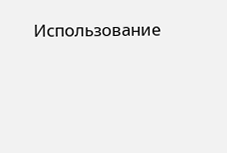Использование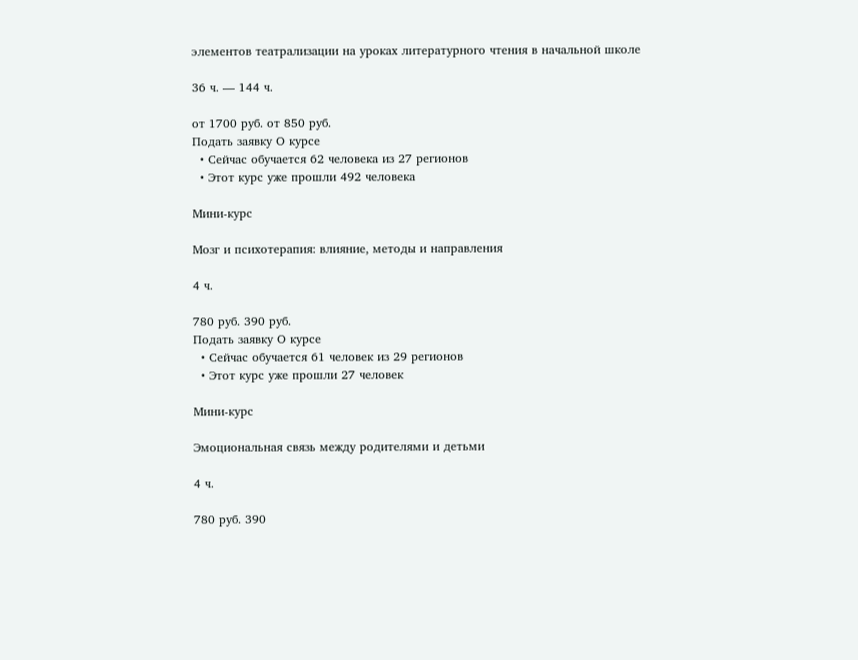элементов театрализации на уроках литературного чтения в начальной школе

36 ч. — 144 ч.

от 1700 руб. от 850 руб.
Подать заявку О курсе
  • Сейчас обучается 62 человека из 27 регионов
  • Этот курс уже прошли 492 человека

Мини-курс

Мозг и психотерапия: влияние, методы и направления

4 ч.

780 руб. 390 руб.
Подать заявку О курсе
  • Сейчас обучается 61 человек из 29 регионов
  • Этот курс уже прошли 27 человек

Мини-курс

Эмоциональная связь между родителями и детьми

4 ч.

780 руб. 390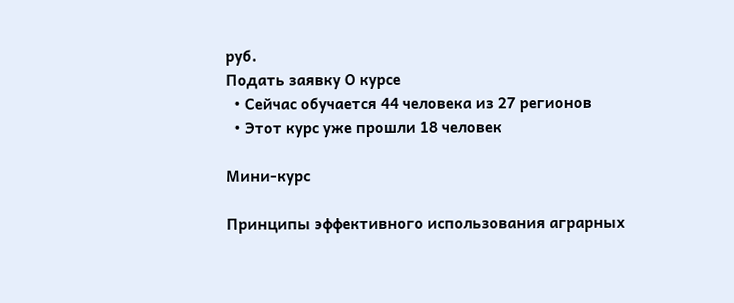руб.
Подать заявку О курсе
  • Сейчас обучается 44 человека из 27 регионов
  • Этот курс уже прошли 18 человек

Мини-курс

Принципы эффективного использования аграрных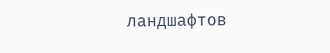ландшафтов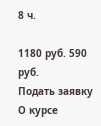8 ч.

1180 руб. 590 руб.
Подать заявку О курсе